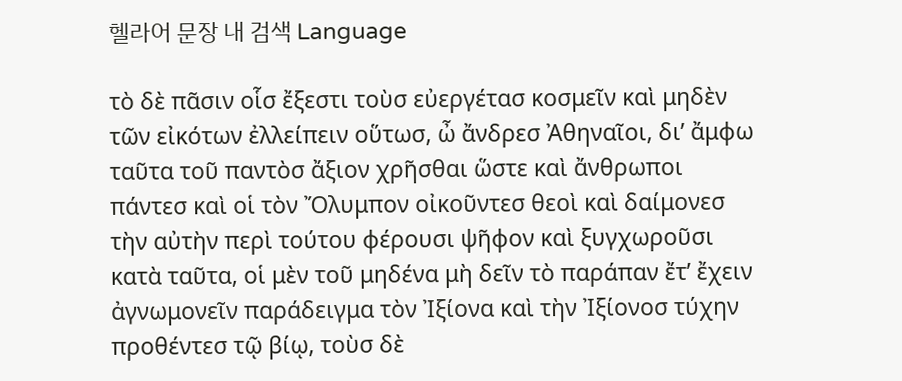헬라어 문장 내 검색 Language

τὸ δὲ πᾶσιν οἷσ ἔξεστι τοὺσ εὐεργέτασ κοσμεῖν καὶ μηδὲν τῶν εἰκότων ἐλλείπειν οὕτωσ, ὦ ἄνδρεσ Ἀθηναῖοι, δι’ ἄμφω ταῦτα τοῦ παντὸσ ἄξιον χρῆσθαι ὥστε καὶ ἄνθρωποι πάντεσ καὶ οἱ τὸν Ὄλυμπον οἰκοῦντεσ θεοὶ καὶ δαίμονεσ τὴν αὐτὴν περὶ τούτου φέρουσι ψῆφον καὶ ξυγχωροῦσι κατὰ ταῦτα, οἱ μὲν τοῦ μηδένα μὴ δεῖν τὸ παράπαν ἔτ’ ἔχειν ἀγνωμονεῖν παράδειγμα τὸν Ἰξίονα καὶ τὴν Ἰξίονοσ τύχην προθέντεσ τῷ βίῳ, τοὺσ δὲ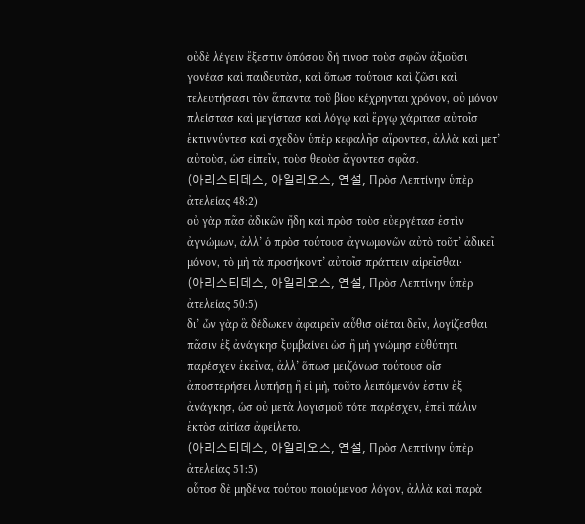οὐδὲ λέγειν ἔξεστιν ὁπόσου δή τινοσ τοὺσ σφῶν ἀξιοῦσι γονέασ καὶ παιδευτὰσ, καὶ ὅπωσ τούτοισ καὶ ζῶσι καὶ τελευτήσασι τὸν ἅπαντα τοῦ βίου κέχρηνται χρόνον, οὐ μόνον πλείστασ καὶ μεγίστασ καὶ λόγῳ καὶ ἔργῳ χάριτασ αὐτοῖσ ἐκτιννύντεσ καὶ σχεδὸν ὑπὲρ κεφαλῆσ αἴροντεσ, ἀλλὰ καὶ μετ’ αὐτοὺσ, ὡσ εἰπεῖν, τοὺσ θεοὺσ ἄγοντεσ σφᾶσ.
(아리스티데스, 아일리오스, 연설, Πρὸσ Λεπτίνην ὑπὲρ ἀτελείας 48:2)
οὐ γὰρ πᾶσ ἀδικῶν ἤδη καὶ πρὸσ τοὺσ εὐεργέτασ ἐστὶν ἀγνώμων, ἀλλ’ ὁ πρὸσ τούτουσ ἀγνωμονῶν αὐτὸ τοῦτ’ ἀδικεῖ μόνον, τὸ μὴ τὰ προσήκοντ’ αὐτοῖσ πράττειν αἱρεῖσθαι·
(아리스티데스, 아일리오스, 연설, Πρὸσ Λεπτίνην ὑπὲρ ἀτελείας 50:5)
δι’ ὧν γὰρ ἃ δέδωκεν ἀφαιρεῖν αὖθισ οἰέται δεῖν, λογίζεσθαι πᾶσιν ἐξ ἀνάγκησ ξυμβαίνει ὡσ ἢ μὴ γνώμησ εὐθύτητι παρέσχεν ἐκεῖνα, ἀλλ’ ὅπωσ μειζόνωσ τούτουσ οἷσ ἀποστερήσει λυπήσῃ ἢ εἰ μὴ, τοῦτο λειπόμενόν ἐστιν ἐξ ἀνάγκησ, ὡσ οὐ μετὰ λογισμοῦ τότε παρέσχεν, ἐπεὶ πάλιν ἐκτὸσ αἰτίασ ἀφείλετο.
(아리스티데스, 아일리오스, 연설, Πρὸσ Λεπτίνην ὑπὲρ ἀτελείας 51:5)
οὗτοσ δὲ μηδένα τούτου ποιούμενοσ λόγον, ἀλλὰ καὶ παρὰ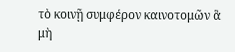τὸ κοινῇ συμφέρον καινοτομῶν ἃ μὴ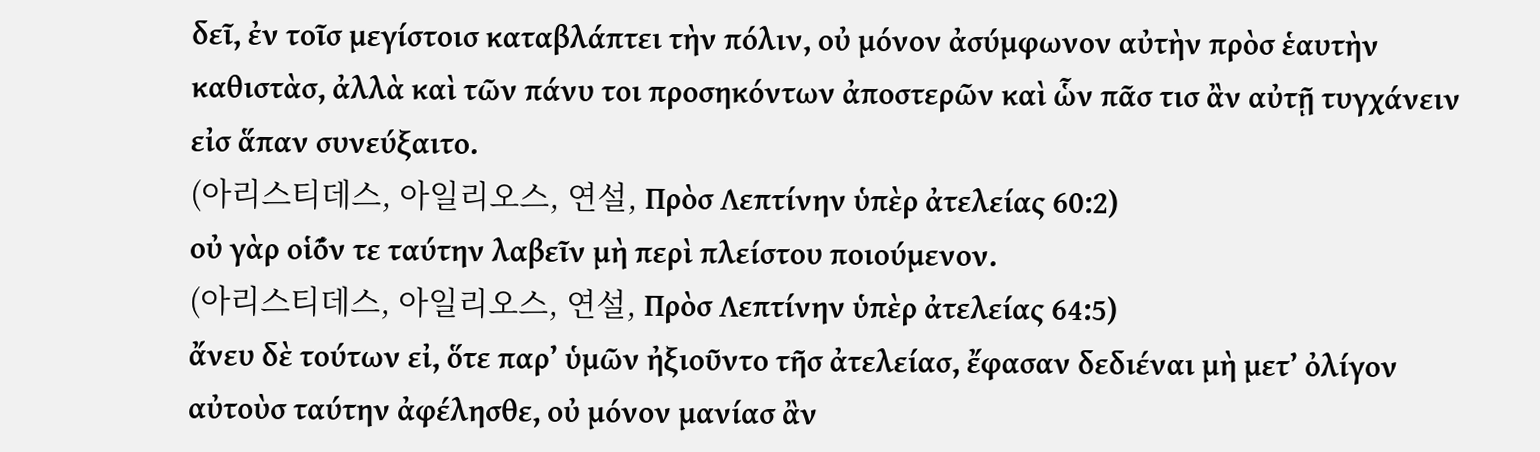δεῖ, ἐν τοῖσ μεγίστοισ καταβλάπτει τὴν πόλιν, οὐ μόνον ἀσύμφωνον αὐτὴν πρὸσ ἑαυτὴν καθιστὰσ, ἀλλὰ καὶ τῶν πάνυ τοι προσηκόντων ἀποστερῶν καὶ ὧν πᾶσ τισ ἂν αὐτῇ τυγχάνειν εἰσ ἅπαν συνεύξαιτο.
(아리스티데스, 아일리오스, 연설, Πρὸσ Λεπτίνην ὑπὲρ ἀτελείας 60:2)
οὐ γὰρ οἱο͂́ν τε ταύτην λαβεῖν μὴ περὶ πλείστου ποιούμενον.
(아리스티데스, 아일리오스, 연설, Πρὸσ Λεπτίνην ὑπὲρ ἀτελείας 64:5)
ἄνευ δὲ τούτων εἰ, ὅτε παρ’ ὑμῶν ἠξιοῦντο τῆσ ἀτελείασ, ἔφασαν δεδιέναι μὴ μετ’ ὀλίγον αὐτοὺσ ταύτην ἀφέλησθε, οὐ μόνον μανίασ ἂν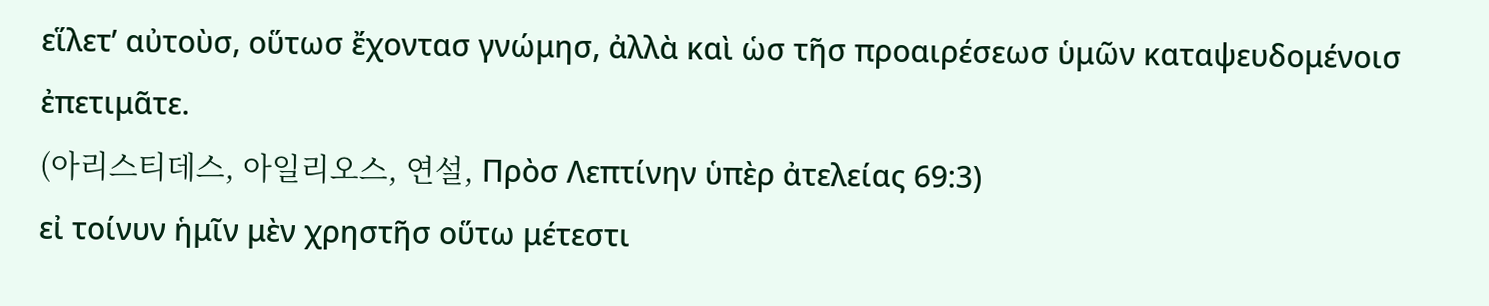εἵλετ’ αὐτοὺσ, οὕτωσ ἔχοντασ γνώμησ, ἀλλὰ καὶ ὡσ τῆσ προαιρέσεωσ ὑμῶν καταψευδομένοισ ἐπετιμᾶτε.
(아리스티데스, 아일리오스, 연설, Πρὸσ Λεπτίνην ὑπὲρ ἀτελείας 69:3)
εἰ τοίνυν ἡμῖν μὲν χρηστῆσ οὕτω μέτεστι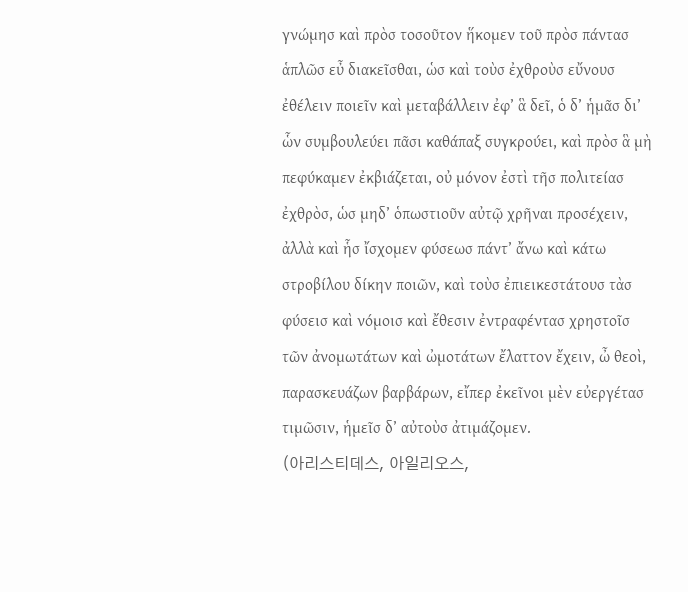γνώμησ καὶ πρὸσ τοσοῦτον ἥκομεν τοῦ πρὸσ πάντασ ἁπλῶσ εὖ διακεῖσθαι, ὡσ καὶ τοὺσ ἐχθροὺσ εὔνουσ ἐθέλειν ποιεῖν καὶ μεταβάλλειν ἐφ’ ἃ δεῖ, ὁ δ’ ἡμᾶσ δι’ ὧν συμβουλεύει πᾶσι καθάπαξ συγκρούει, καὶ πρὸσ ἃ μὴ πεφύκαμεν ἐκβιάζεται, οὐ μόνον ἐστὶ τῆσ πολιτείασ ἐχθρὸσ, ὡσ μηδ’ ὁπωστιοῦν αὐτῷ χρῆναι προσέχειν, ἀλλὰ καὶ ἧσ ἴσχομεν φύσεωσ πάντ’ ἄνω καὶ κάτω στροβίλου δίκην ποιῶν, καὶ τοὺσ ἐπιεικεστάτουσ τὰσ φύσεισ καὶ νόμοισ καὶ ἔθεσιν ἐντραφέντασ χρηστοῖσ τῶν ἀνομωτάτων καὶ ὠμοτάτων ἔλαττον ἔχειν, ὦ θεοὶ, παρασκευάζων βαρβάρων, εἴπερ ἐκεῖνοι μὲν εὐεργέτασ τιμῶσιν, ἡμεῖσ δ’ αὐτοὺσ ἀτιμάζομεν.
(아리스티데스, 아일리오스,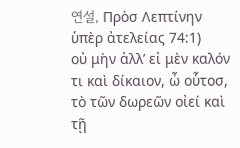연설, Πρὸσ Λεπτίνην ὑπὲρ ἀτελείας 74:1)
οὐ μὴν ἀλλ’ εἰ μὲν καλόν τι καὶ δίκαιον, ὦ οὗτοσ, τὸ τῶν δωρεῶν οἰεί καὶ τῇ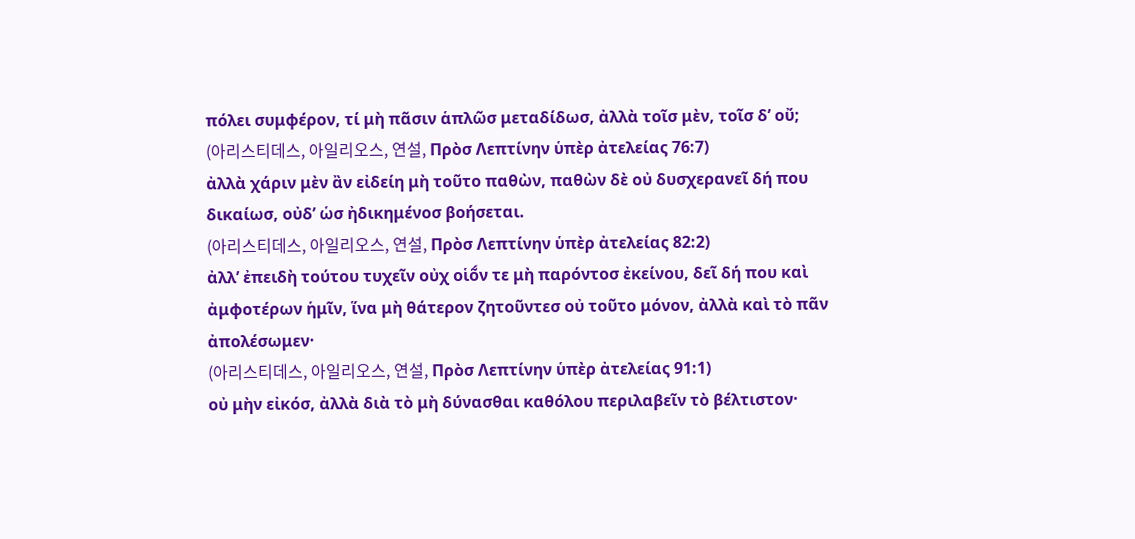πόλει συμφέρον, τί μὴ πᾶσιν ἁπλῶσ μεταδίδωσ, ἀλλὰ τοῖσ μὲν, τοῖσ δ’ οὔ;
(아리스티데스, 아일리오스, 연설, Πρὸσ Λεπτίνην ὑπὲρ ἀτελείας 76:7)
ἀλλὰ χάριν μὲν ἂν εἰδείη μὴ τοῦτο παθὼν, παθὼν δὲ οὐ δυσχερανεῖ δή που δικαίωσ, οὐδ’ ὡσ ἠδικημένοσ βοήσεται.
(아리스티데스, 아일리오스, 연설, Πρὸσ Λεπτίνην ὑπὲρ ἀτελείας 82:2)
ἀλλ’ ἐπειδὴ τούτου τυχεῖν οὐχ οἱο͂́ν τε μὴ παρόντοσ ἐκείνου, δεῖ δή που καὶ ἀμφοτέρων ἡμῖν, ἵνα μὴ θάτερον ζητοῦντεσ οὐ τοῦτο μόνον, ἀλλὰ καὶ τὸ πᾶν ἀπολέσωμεν·
(아리스티데스, 아일리오스, 연설, Πρὸσ Λεπτίνην ὑπὲρ ἀτελείας 91:1)
οὐ μὴν εἰκόσ, ἀλλὰ διὰ τὸ μὴ δύνασθαι καθόλου περιλαβεῖν τὸ βέλτιστον·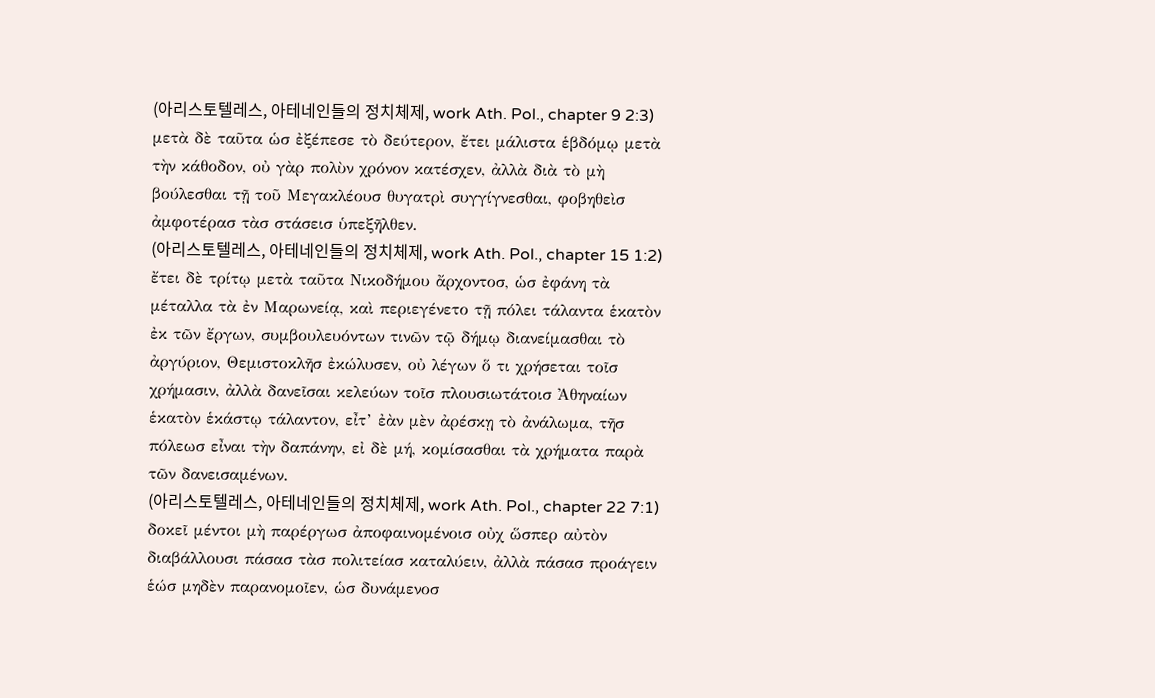(아리스토텔레스, 아테네인들의 정치체제, work Ath. Pol., chapter 9 2:3)
μετὰ δὲ ταῦτα ὡσ ἐξέπεσε τὸ δεύτερον, ἔτει μάλιστα ἑβδόμῳ μετὰ τὴν κάθοδον, οὐ γὰρ πολὺν χρόνον κατέσχεν, ἀλλὰ διὰ τὸ μὴ βούλεσθαι τῇ τοῦ Μεγακλέουσ θυγατρὶ συγγίγνεσθαι, φοβηθεὶσ ἀμφοτέρασ τὰσ στάσεισ ὑπεξῆλθεν.
(아리스토텔레스, 아테네인들의 정치체제, work Ath. Pol., chapter 15 1:2)
ἔτει δὲ τρίτῳ μετὰ ταῦτα Νικοδήμου ἄρχοντοσ, ὡσ ἐφάνη τὰ μέταλλα τὰ ἐν Μαρωνείᾳ, καὶ περιεγένετο τῇ πόλει τάλαντα ἑκατὸν ἐκ τῶν ἔργων, συμβουλευόντων τινῶν τῷ δήμῳ διανείμασθαι τὸ ἀργύριον, Θεμιστοκλῆσ ἐκώλυσεν, οὐ λέγων ὅ τι χρήσεται τοῖσ χρήμασιν, ἀλλὰ δανεῖσαι κελεύων τοῖσ πλουσιωτάτοισ Ἀθηναίων ἑκατὸν ἑκάστῳ τάλαντον, εἶτ’ ἐὰν μὲν ἀρέσκῃ τὸ ἀνάλωμα, τῆσ πόλεωσ εἶναι τὴν δαπάνην, εἰ δὲ μή, κομίσασθαι τὰ χρήματα παρὰ τῶν δανεισαμένων.
(아리스토텔레스, 아테네인들의 정치체제, work Ath. Pol., chapter 22 7:1)
δοκεῖ μέντοι μὴ παρέργωσ ἀποφαινομένοισ οὐχ ὥσπερ αὐτὸν διαβάλλουσι πάσασ τὰσ πολιτείασ καταλύειν, ἀλλὰ πάσασ προάγειν ἑώσ μηδὲν παρανομοῖεν, ὡσ δυνάμενοσ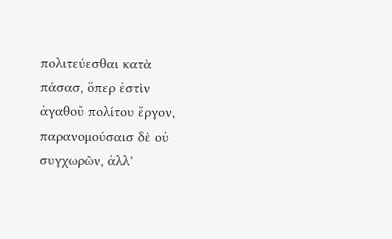πολιτεύεσθαι κατὰ πάσασ, ὅπερ ἐστὶν ἀγαθοῦ πολίτου ἔργον, παρανομούσαισ δὲ οὐ συγχωρῶν, ἀλλ’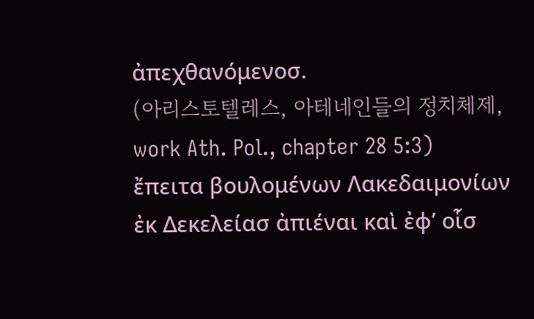ἀπεχθανόμενοσ.
(아리스토텔레스, 아테네인들의 정치체제, work Ath. Pol., chapter 28 5:3)
ἔπειτα βουλομένων Λακεδαιμονίων ἐκ Δεκελείασ ἀπιέναι καὶ ἐφ’ οἷσ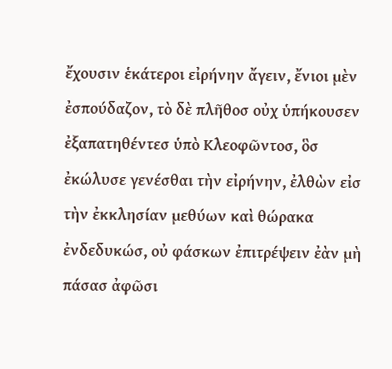ἔχουσιν ἑκάτεροι εἰρήνην ἄγειν, ἔνιοι μὲν ἐσπούδαζον, τὸ δὲ πλῆθοσ οὐχ ὑπήκουσεν ἐξαπατηθέντεσ ὑπὸ Κλεοφῶντοσ, ὃσ ἐκώλυσε γενέσθαι τὴν εἰρήνην, ἐλθὼν εἰσ τὴν ἐκκλησίαν μεθύων καὶ θώρακα ἐνδεδυκώσ, οὐ φάσκων ἐπιτρέψειν ἐὰν μὴ πάσασ ἀφῶσι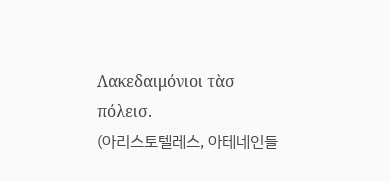Λακεδαιμόνιοι τὰσ πόλεισ.
(아리스토텔레스, 아테네인들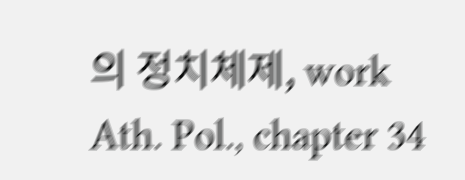의 정치체제, work Ath. Pol., chapter 34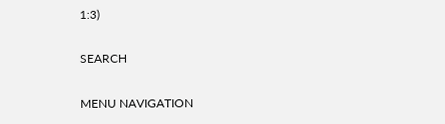1:3)

SEARCH

MENU NAVIGATION